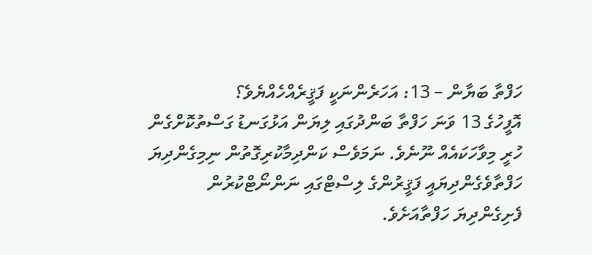ހަފްތާ ބަޔާން – 13: އަހަރެންނަކީ ފަޤީރެއްހެއްޔެވެ؟
އޮފީހުގެ 13 ވަނަ ހަފްތާ ބަންދުގައި ލިޔަން އަޅުގަނޑު ގަސްތުކޮށްގެން ހުރީ މިވާހަކައެއް ނޫނެވެ. ނަމަވެސް ކަންދިމާކުރިގޮތުން ނިމިގެންދިޔަ ހަފްތާވެގެންދިޔައީ ފަޤީރުންގެ ލިސްޓްގައި ނަންނޯޓްކުރުން ފެށިގެންދިޔަ ހަފްތާއަށެވެ.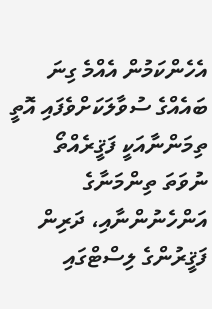އެހެންކަމުން އެއްމެ ގިނަ ބައެއްގެ ސުވާލަކަށްވެފައި އޮތީ ތިމަންނާއަކީ ފަޤީރެއްތޯ ނުވަތަ ތިންމަނާގެ އަންހެނުންނާއި، ދަރިން ފަޤީރުންގެ ލިސްޓްގައި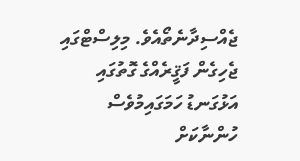ޖެއްސިދާނެތޯއެވެ. މިލިސްޓްގައި ޖެހިގެން ފަޤީރެއްގެ ގޮތުގައި އަޅުގަނޑު ހަމަގައިމުވެސް ހުންނާކަށް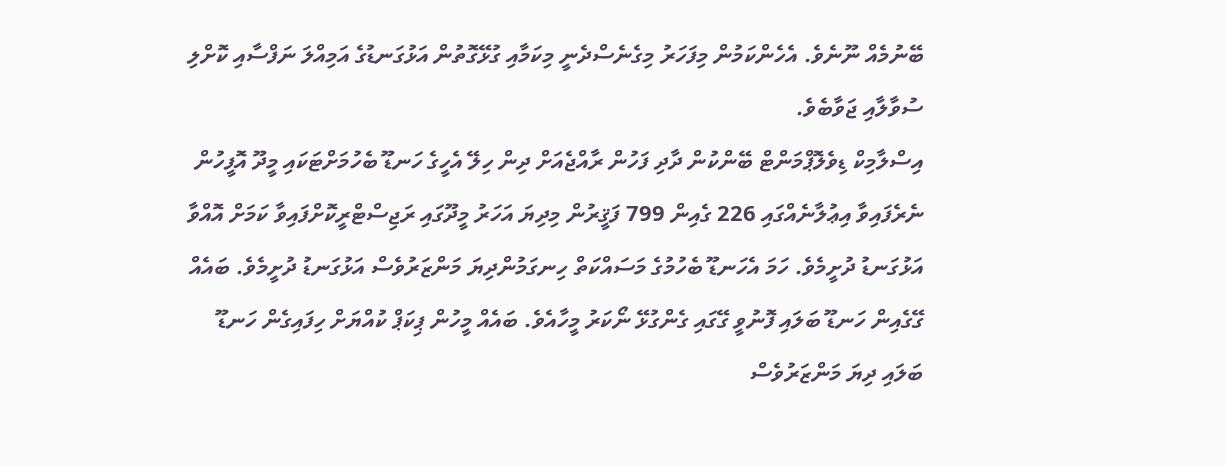ބޭނުމެއް ނޫނެވެ. އެހެންކަމުން މިފަހަރު މިގެނެސްދެނީ މިކަމާއި ގުޅޭގޮތުން އަޅުގަނޑުގެ އަމިއްލަ ނަފްސާއި ކޮށްލި ސުވާލާއި ޖަވާބެވެ.
އިސްލާމިކް ޑިވެލޮޕްމަންޓް ބޭންކުން ދާދި ފަހުން ރާއްޖެއަށް ދިން ހިލޭ އެހީގެ ހަނޑޫ ބެހުމަށްޓަކައި މީދޫ އޮފީހުން ނެރެފައިވާ އިޢުލާނެއްގައި 226 ގެއިން 799 ފަޤީރުން މިދިޔަ އަހަރު މީދޫގައި ރަޖިސްޓްރީކޮށްފައިވާ ކަމަށް އޮއްވާ އަޅުގަނޑު ދުށީމެވެ. ހަމަ އެހަނޑޫ ބެހުމުގެ މަސައްކަތް ހިނގަމުންދިޔަ މަންޒަރުވެސް އަޅުގަނޑު ދުށީމެވެ. ބައެއް ގޭގެއިން ހަނޑޫ ބަލައި ފޮނުވީ ގޭގައި ގެންގުޅޭ ނޯކަރު މީހާއެވެ. ބައެއް މީހުން ޕިކަޕް ކުއްޔަށް ހިފައިގެން ހަނޑޫ ބަލައި ދިޔަ މަންޒަރުވެސް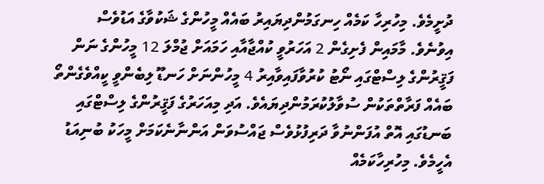ދުށީމެވެ. މިހުރިހާ ކަމެއް ހިނގަމުންދިޔައިރު ބައެއް މީހުންގެ ޝަކުވާގެ އަޑުވެސް އިވުނެވެ. މާމައިން ފެށިގެން 2 އަހަރުވީ ކުއްޖާއާއި ހަމައަށް ޖުމްލަ 12 މީހުންގެ ނަން ފަޤީރުންގެ ލިސްޓްގައި ނޯޓު ކުރުވާފައިވާއިރު 4 މީހުންނަށް ހަނޑޫ ލިބެންވީ ކީއްވެގެންތޯ ބައެއް ފަރާތްތަކުން ސުވާލުކުރަމުންދިޔައެވެ. އަދި މިއަހަރުގެ ފަޤީރުންގެ ލިސްޓްގައި ބަނޑުގައި އޮތް އުފަންނުވާ ދަރިފުޅުވެސް ޖައްސުވަން އަންނާނެކަމަށް މީހަކު ބުނިއަޑު އެހީމެވެ. މިހުރިހާކަމެއް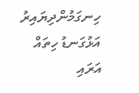ހިނގަމުންދިޔައިރު އަޅުގަނޑު ހިތައް އަރައި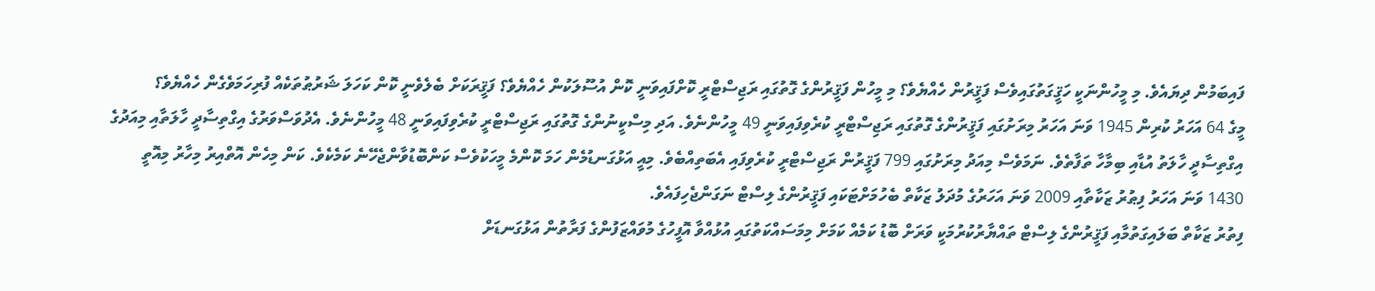ފައިބަމުން ދިޔައެވެ. މި މީހުންނަކީ ހަޤީގަތުގައިވެސް ފަޤީރުން ހެއްޔެވެ؟ މި މީހުން ފަޤީރުންގެ ގޮތުގައި ރަޖިސްޓްރީ ކޮށްފައިވަނީ ކޮން އުސޫލަކުން ހެއްޔެވެ؟ ފަޤީރަކަށް ބެލެވެނީ ކޮން ކަހަލަ ޝަރުޠުތަކެއް ފުރިހަމަވެގެން ހެއްޔެވެ؟
މީގެ 64 އަހަރު ކުރިން 1945 ވަނަ އަހަރު މިރަށުގައި ފަޤީރުންގެ ގޮތުގައި ރަޖިސްޓްރީ ކުރެވިފައިވަނީ 49 މީހުންނެވެ. އަދި މިސްކީނުންގެ ގޮތުގައި ރަޖިސްޓްރީ ކުރެވިފައިވަނީ 48 މީހުންނެވެ. އެދުވަސްވަރުގެ އިގްތިސާދީ ހާލަތާއި މިއަދުގެ އިގްތިސާދީ ހާލަތު އުޑާއި ބިމާހާ ތަފާތެވެ. ނަމަވެސް މިއަދު މިރަށުގައި 799 ފަޤީރުން ރަޖިސްޓްރީ ކުރެވިފައި އެބަތިއްބެވެ. މިއީ އަޅުގަނޑުމެން ހަމަ ކޮންމެ މީހަކުވެސް ކަންބޮޑުވާންޖެހޭނެ ކަމެކެވެ. ކަން މިހެން އޮތްއިރު މިހާރު މިއޮތީ 1430 ވަނަ އަހަރު ފިޠުރު ޒަކާތާއި 2009 ވަނަ އަހަރުގެ މުދަލު ޒަކާތް ބެހުމަށްޓަކައި ފަޤީރުންގެ ލިސްޓް ނަގަންޖެހިފައެވެ.
ފިތުރު ޒަކާތް ބަލައިގަތުމާއި ފަޤީރުންގެ ލިސްޓް ތައްޔާރުކުރުމަކީ ވަރަށް ބޮޑު ކަމެއް ކަމަށް މިމަސައްކަތުގައި އުޅުއްވާ އޮފީހުގެ މުވައްޒަފުންގެ ފަރާތުން އަޅުގަނޑަށް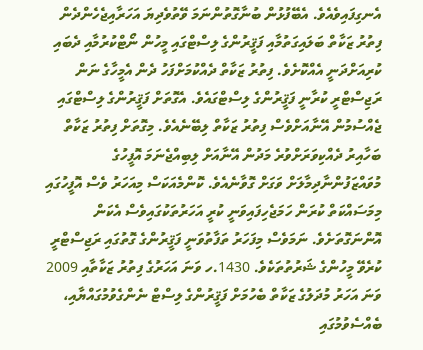އެނގިފައިވެއެވެ. އެބޭފުޅުން ބުނާގޮތުންނަމަ ވޭތުވެދިޔަ އަހަރާއިޖެހެންދެން ފިތުރު ޒަކާތް ބަލައިގަތުމާއި ފަޤީރުންގެ ލިސްޓްގައި މީހުން ނޯޓްކުރުމާއި ދެބައި ކުރިއަށްދަނީ އެއްކޮށެވެ. ފިތުރު ޒަކާތް ދެއްކުމަށްފަހު ދެން އެމީހާގެ ނަން ރަޖިސްޓްރީ ކުރާނީ ފަޤީރުންގެ ލިސްޓްގައެވެ. އެގޮތަށް ފަޤީރުންގެ ލިސްޓްގައި ޖެއްސުމުން އޭނާއަށްވެސް ފިތުރު ޒަކާތް ލިބޭނެއެވެ. މިގޮތަށް ފިތުރު ޒަކާތް ބަހާއިރު ދެއްކިވަރަށްވުރެ މަދުން އޭނާއަށް ލިބިއްޖެނަމަ އޮފީހުގެ މުވައްޒަފުންނާދިމާލަށް ވަގަށް ގޮވާނެއެވެ. ކޮންމެއަކަސް މިއަހަރު ވެސް އޮފީހުގައި މިމަސައްކަތް ކުރަން ހަމަޖެހިފައިވަނީ ކުރީ އަހަރުތަކުގައިވެސް އެކަން އޮންނަގޮތަށެވެ. ނަމަވެސް މިފަހަރު ތަފާތުވަނީ ފަޤީރުންގެ ގޮތުގައި ރަޖިސްޓްރީ ކުރެވޭ މީހުންގެ ޝަރުތުތަކެވެ. 1430.ހ ވަނަ އަހަރުގެ ފިތުރު ޒަކާތާއި 2009 ވަނަ އަހަރު މުދަލުގެ ޒަކާތް ބެހުމަށް ފަޤީރުންގެ ލިސްޓް ނެންގެވުމުގައްޔާއި، ބެއްސެވުމުގައި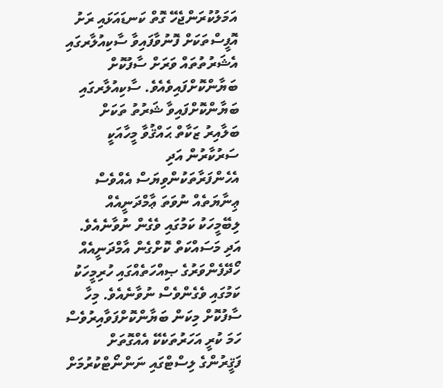އަމަލުކުރަންޖެހޭ ގޮތް ކަނޑައަޅައި ރަށު އޮފީސްތަކަށް ފޮނުވާފައިވާ ސާކިއުލާރގައި އެޝަރުތުތައް ވަރަށް ސާފުކޮށް ބަޔާންކޮށްފައިވެއެވެ. ސާކިއުލާރގައި ބަޔާންކޮށްފައިވާ ޝަރުތު ތަކަށް ބަލާއިރު ޒަކާތް ޙައްޤުވާ މީހާއަކީ ސަރުކާރުން އަދި އެހެންފަރާތަކުންވިޔަސް އެއްވެސް ޢިނާޔަތެއް ނުވަތަ ޢާމްދަނީއެއް ލިބޭމީހަކު ކަމުގައި ވެގެން ނުވާނެއެވެ. އަދި މަސައްކަތް ކޮށްގެން އާމްދަނީއެއް ހޯދޭފެންވަރުގެ ޞިއްހަތެއްގައި ހުރިމީހަކު ކަމުގައި ވެގެންވެސް ނުވާނެއެވެ. މިހާ ސާފުކޮށް މިކަން ބަޔާންކޮށްފަވާއިރުވެސް ހަމަ ކުރީ އަހަރުތަކެކޭ އެއްގޮތަށް ފަޤީރުންގެ ލިސްޓްގައި ނަންނޯޓްކުރުމަށް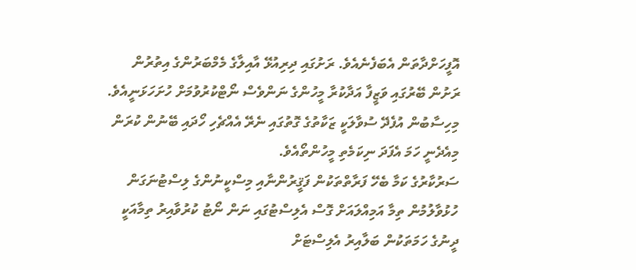އޮފީހަށްދާތަން އެބަފެނެއެވެ. ރަށުގައި ދިރިއުޅޭ އާއިލާގެ މެމްބަރުންގެ އިތުރުން ރަށުން ބޭރުގައި ވަޒީފާ އަދާކުރާ މީހުންގެ ނަންވެސް ނޯޓްކުރުވުމަށް ހުށަހަޅަނީއެވެ. މިހިސާބުން އުފެދޭ ސުވާލަކީ ޒަކާތުގެ ގޮތުގައި ނެރޭ އެއްޗެހި ހޯދައި ބޭނުން ކުރަން މިއެދެނީ ހަމަ އެފަދަ ނިކަމެތި މީހުންތޯއެވެ.
ސަރުކާރުގެ ކަމާ ބެހޭ ފަރާތްތަކުން ފަޤީރުންނާއި މިސްކީނުންގެ ލިސްޓުނަގަން ހުޅުވާލުމުން ތިމާ އަމިއްލައަށް ގޮސް އެލިސްޓުގައި ނަން ނޯޓު ކުރުވާއިރު ތިމާއަކީ ދީނުގެ ހަމަތަކުން ބަލާއިރު އެލިސްޓަށް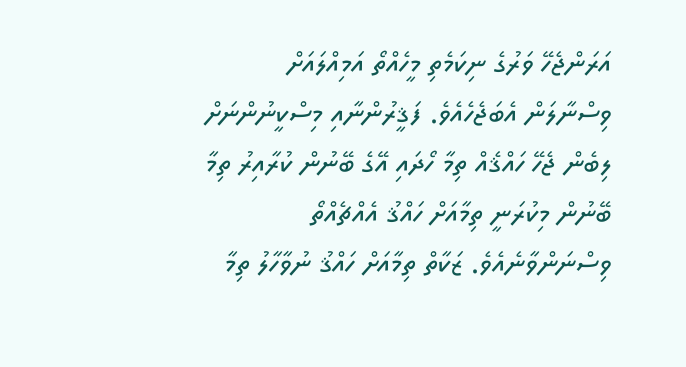އަރަންޖެހޭ ވަރުގެ ނިކަމެތި މީހެއްތޯ އަމިއްލައަށް ވިސްނާލަން އެބަޖެހެއެވެ. ފަޤީރުންނާއި މިސްކީނުންނަށް ލިބެން ޖެހޭ ހައްޤެއް ތިމާ ހޯދައި އޭގެ ބޭނުން ކުރާއިރު ތިމާ ބޭނުން މިކުރަނީ ތިމާއަށް ހައްޤު އެއްޗެއްތޯ ވިސްނަންވާނެއެވެ. ޒަކާތް ތިމާއަށް ހައްޤު ނުވާހާލު ތިމާ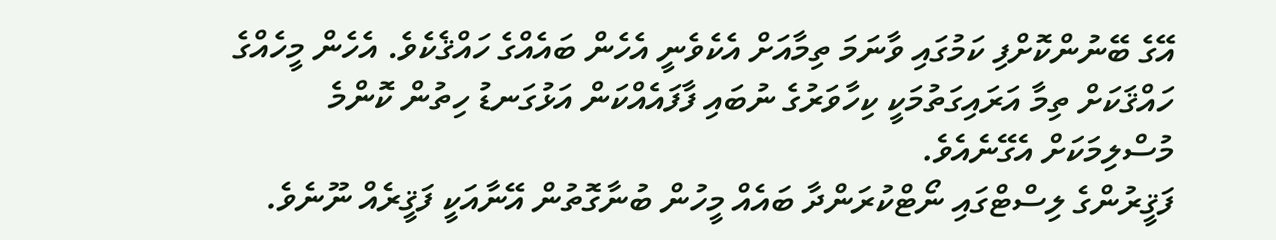އޭގެ ބޭނުންކޮށްފި ކަމުގައި ވާނަމަ ތިމާއަށް އެކެވެނީ އެހެން ބައެއްގެ ހައްޤެކެވެ. އެހެން މީހެއްގެ ހައްޤަކަށް ތިމާ އަރައިގަތުމަކީ ކިހާވަރުގެ ނުބައި ފާފައެއްކަން އަޅުގަނޑު ހިތުން ކޮންމެ މުސްލިމަކަށް އެގޭނެއެވެ.
ފަޤީރުންގެ ލިސްޓްގައި ނޯޓްކުރަންދާ ބައެއް މީހުން ބުނާގޮތުން އޭނާއަކީ ފަޤީރެއް ނޫނެވެ.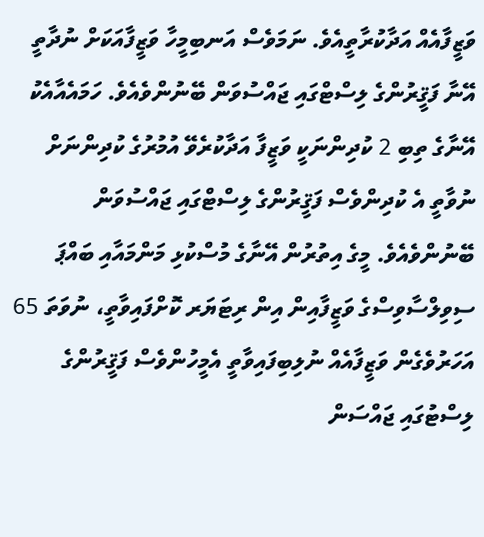ވަޒީފާއެއް އަދާކުރާތީއެވެ. ނަމަވެސް އަނބިމީހާ ވަޒީފާއަކަށް ނުދާތީ އޭނާ ފަޤީރުންގެ ލިސްޓްގައި ޖައްސުވަން ބޭނުންވެއެވެ. ހަމައެއާއެކު އޭނާގެ ތިބި 2 ކުދިންނަކީ ވަޒީފާ އަދާކުރެވޭ އުމުރުގެ ކުދިންނަށް ނުވާތީ އެ ކުދިންވެސް ފަޤީރުންގެ ލިސްޓްގައި ޖައްސުވަން ބޭނުންވެއެވެ. މީގެ އިތުރުން އޭނާގެ މުސްކުޅި މަންމައާއި ބައްޕަ ސިވިލްސާވިސްގެ ވަޒީފާއިން އިން ރިޓަޔަރ ކޮށްފައިވާތީ، ނުވަތަ 65 އަހަރުވެގެން ވަޒީފާއެއް ނުލިބިފައިވާތީ އެމީހުންވެސް ފަޤީރުންގެ ލިސްޓުގައި ޖައްސަން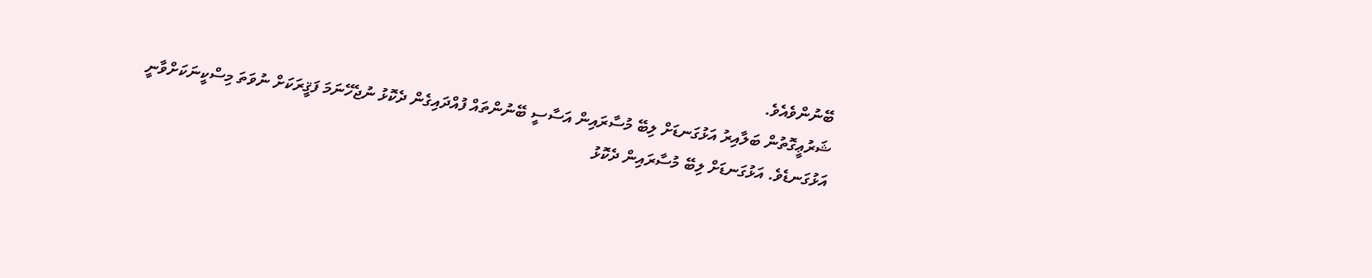ބޭނުންވެއެވެ.
ޝަރުޢީގޮތުން ބަލާއިރު އަޅުގަނޑަށް ލިބޭ މުސާރައިން އަސާސީ ބޭނުންތައް ފުއްދައިގެން ދެކޮޅު ނުޖެހޭނަމަ ފަޤީރަކަށް ނުވަތަ މިސްކީނަކަށްވާނީ އަޅުގަނޑެވެ. އަޅުގަނޑަށް ލިބޭ މުސާރައިން ދެކޮޅު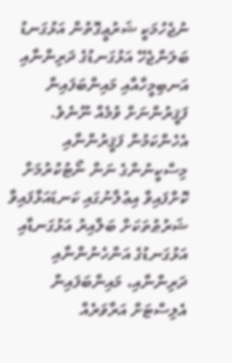ނުޖެހުމަކީ ޝަރުޢީގޮތުން އަޅުގަނޑު ބަލަންޖެހޭ އަޅުގަނޑުގެ ދަރިންނާއި އަނބިމީހާއާއި މައިންބަފައިން ފަޤީރުންނަށް ވުމެއް ނޫނެވެ. އެހެންކަމުން ފަޤީރުންނާއި މިސްކީނުންގެ ނަން ނޯޓުކުރުމަށް ކޮށްފައިވާ އިޢުލާނުގައި ކަނޑައަޅާފައިވާ ޝަރުޠުތަކަށް ބަލާއިރު އަޅުގަނޑާއި އަޅުގަނޑުގެ އަންހެނުންނާއި ދަރިންނާއި، މައިންބަފައިން އެލިސްޓަށް އަރާވަރެއް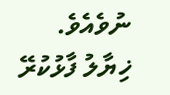ނުވެއެވެ.
ޚިޔާލު ފާޅުކުރޭ